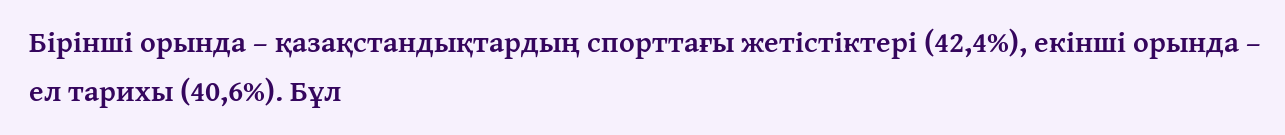Бірінші орында – қазақстандықтардың спорттағы жетістіктері (42,4%), екінші орында – ел тарихы (40,6%). Бұл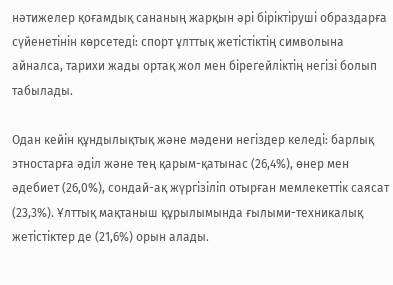нәтижелер қоғамдық сананың жарқын әрі біріктіруші образдарға сүйенетінін көрсетеді: спорт ұлттық жетістіктің символына айналса, тарихи жады ортақ жол мен бірегейліктің негізі болып табылады.

Одан кейін құндылықтық және мәдени негіздер келеді: барлық этностарға әділ және тең қарым-қатынас (26,4%), өнер мен әдебиет (26,0%), сондай-ақ жүргізіліп отырған мемлекеттік саясат (23,3%). Ұлттық мақтаныш құрылымында ғылыми-техникалық жетістіктер де (21,6%) орын алады.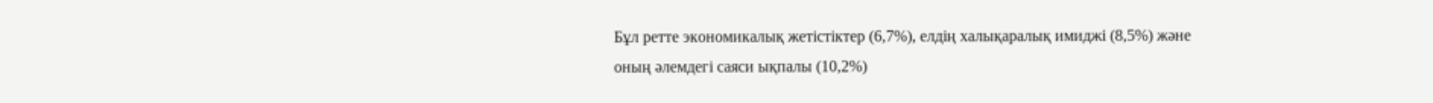Бұл ретте экономикалық жетістіктер (6,7%), елдің халықаралық имиджі (8,5%) және оның әлемдегі саяси ықпалы (10,2%)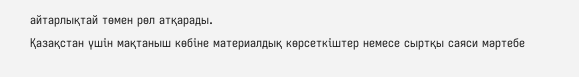айтарлықтай төмен рөл атқарады.
Қазақстан үшін мақтаныш көбіне материалдық көрсеткіштер немесе сыртқы саяси мәртебе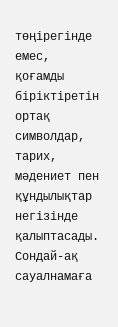төңірегінде емес, қоғамды біріктіретін ортақ символдар, тарих, мәдениет пен құндылықтар негізінде қалыптасады.
Сондай-ақ сауалнамаға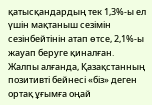қатысқандардың тек 1,3%-ы ел үшін мақтаныш сезімін сезінбейтінін атап өтсе, 2,1%-ы жауап беруге қиналған.
Жалпы алғанда, Қазақстанның позитивті бейнесі «біз» деген ортақ ұғымға оңай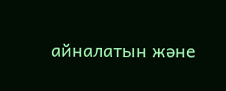айналатын және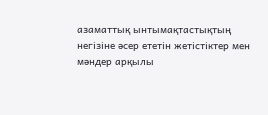азаматтық ынтымақтастықтың негізіне әсер ететін жетістіктер мен мәндер арқылы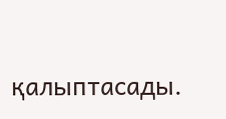қалыптасады.